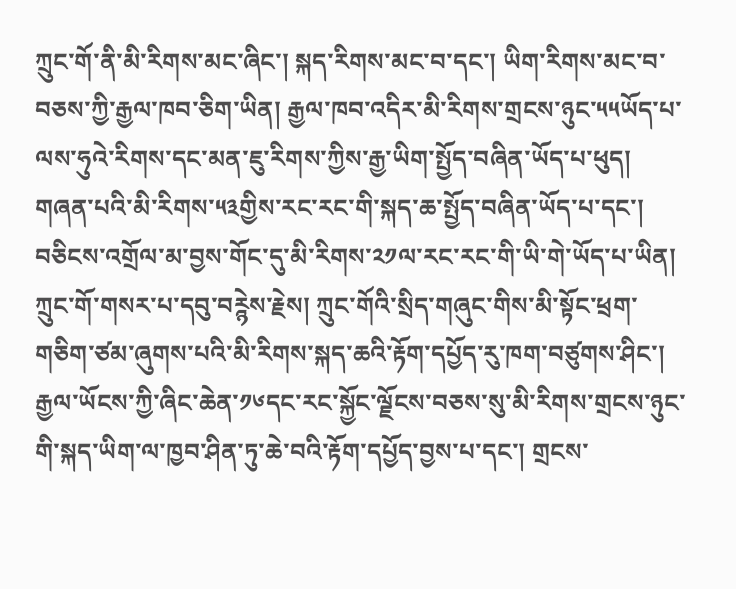ཀྲུང་གོ་ནི་མི་རིགས་མང་ཞིང་། སྐད་རིགས་མང་བ་དང་། ཡིག་རིགས་མང་བ་བཅས་ཀྱི་རྒྱལ་ཁབ་ཅིག་ཡིན། རྒྱལ་ཁབ་འདིར་མི་རིགས་གྲངས་ཉུང་༥༥ཡོད་པ་ལས་ཧུའེ་རིགས་དང་མན་ཇུ་རིགས་ཀྱིས་རྒྱ་ཡིག་སྤྱོད་བཞིན་ཡོད་པ་ཕུད། གཞན་པའི་མི་རིགས་༥༣གྱིས་རང་རང་གི་སྐད་ཆ་སྤྱོད་བཞིན་ཡོད་པ་དང་། བཅིངས་འགྲོལ་མ་བྱས་གོང་དུ་མི་རིགས་༢༡ལ་རང་རང་གི་ཡི་གེ་ཡོད་པ་ཡིན། ཀྲུང་གོ་གསར་པ་དབུ་བཪྙེས་རྗེས། ཀྲུང་གོའི་སྲིད་གཞུང་གིས་མི་སྟོང་ཕྲག་གཅིག་ཙམ་ཞུགས་པའི་མི་རིགས་སྐད་ཆའི་རྟོག་དཔྱོད་རུ་ཁག་བཙུགས་ཤིང་། རྒྱལ་ཡོངས་ཀྱི་ཞིང་ཆེན་༡༦དང་རང་སྐྱོང་ལྗོངས་བཅས་སུ་མི་རིགས་གྲངས་ཉུང་གི་སྐད་ཡིག་ལ་ཁྱབ་ཤིན་ཏུ་ཆེ་བའི་རྟོག་དཔྱོད་བྱས་པ་དང་། གྲངས་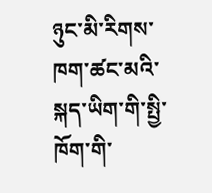ཉུང་མི་རིགས་ཁག་ཚང་མའི་སྐད་ཡིག་གི་སྤྱི་ཁོག་གི་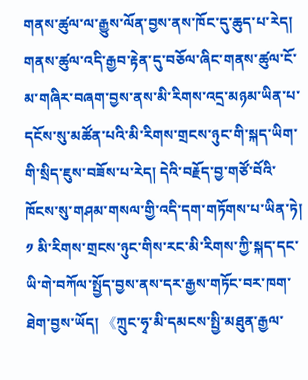གནས་ཚུལ་ལ་རྒྱུས་ལོན་བྱས་ནས་ཁོང་དུ་ཆུད་པ་རེད། གནས་ཚུལ་འདི་རྒྱབ་རྟེན་དུ་བཅོལ་ཞིང་གནས་ཚུལ་ངོ་མ་གཞིར་བཞག་བྱས་ནས་མི་རིགས་འདྲ་མཉམ་ཡིན་པ་དངོས་སུ་མཚོན་པའི་མི་རིགས་གྲངས་ཉུང་གི་སྐད་ཡིག་གི་སྲིད་ཇུས་བཟོས་པ་རེད། དེའི་བརྗོད་བྱ་གཙོ་བོའི་ཁོངས་སུ་གཤམ་གསལ་གྱི་འདི་དག་གཏོགས་པ་ཡིན་ཏེ།
༡ མི་རིགས་གྲངས་ཉུང་གིས་རང་མི་རིགས་ཀྱི་སྐད་དང་ཡི་གེ་བཀོལ་སྤྱོད་བྱས་ནས་དར་རྒྱས་གཏོང་བར་ཁག་ཐེག་བྱས་ཡོད། 《ཀྲུང་ཧྭ་མི་དམངས་སྤྱི་མཐུན་རྒྱལ་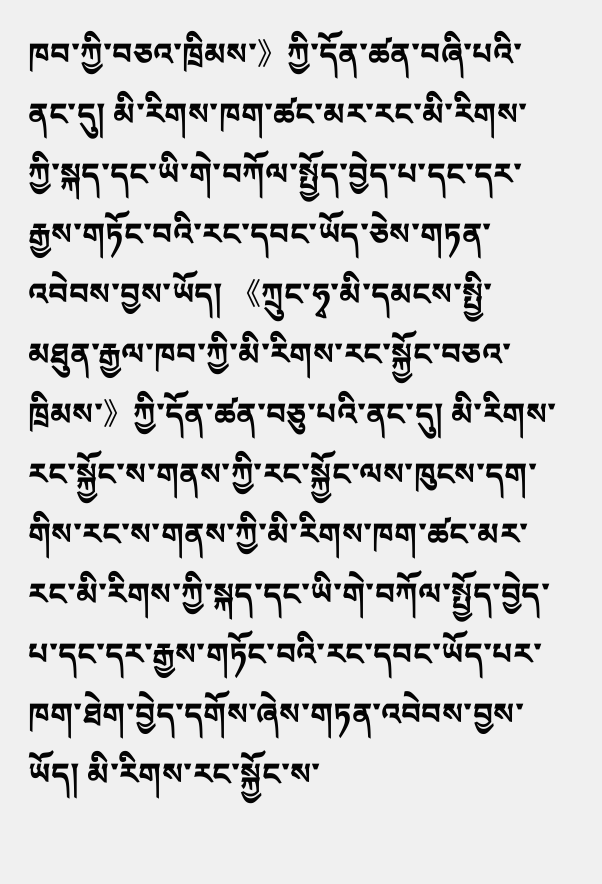ཁབ་ཀྱི་བཅའ་ཁྲིམས་》ཀྱི་དོན་ཚན་བཞི་པའི་ནང་དུ། མི་རིགས་ཁག་ཚང་མར་རང་མི་རིགས་ཀྱི་སྐད་དང་ཡི་གེ་བཀོལ་སྤྱོད་བྱེད་པ་དང་དར་རྒྱས་གཏོང་བའི་རང་དབང་ཡོད་ཅེས་གཏན་འབེབས་བྱས་ཡོད། 《ཀྲུང་ཧྭ་མི་དམངས་སྤྱི་མཐུན་རྒྱལ་ཁབ་ཀྱི་མི་རིགས་རང་སྐྱོང་བཅའ་ཁྲིམས་》ཀྱི་དོན་ཚན་བཅུ་པའི་ནང་དུ། མི་རིགས་རང་སྐྱོང་ས་གནས་ཀྱི་རང་སྐྱོང་ལས་ཁུངས་དག་གིས་རང་ས་གནས་ཀྱི་མི་རིགས་ཁག་ཚང་མར་རང་མི་རིགས་ཀྱི་སྐད་དང་ཡི་གེ་བཀོལ་སྤྱོད་བྱེད་པ་དང་དར་རྒྱས་གཏོང་བའི་རང་དབང་ཡོད་པར་ཁག་ཐེག་བྱེད་དགོས་ཞེས་གཏན་འབེབས་བྱས་ཡོད། མི་རིགས་རང་སྐྱོང་ས་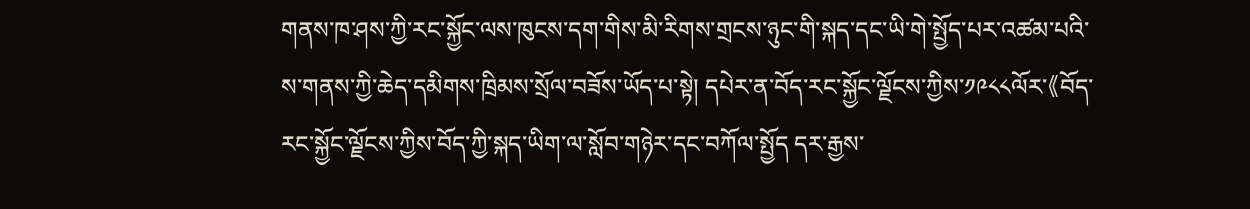གནས་ཁ་ཤས་ཀྱི་རང་སྐྱོང་ལས་ཁུངས་དག་གིས་མི་རིགས་གྲངས་ཉུང་གི་སྐད་དང་ཡི་གེ་སྤྱོད་པར་འཚམ་པའི་ས་གནས་ཀྱི་ཆེད་དམིགས་ཁྲིམས་སྲོལ་བཟོས་ཡོད་པ་སྟེ། དཔེར་ན་བོད་རང་སྐྱོང་ལྗོངས་ཀྱིས་༡༩༨༨ལོར་《བོད་རང་སྐྱོང་ལྗོངས་ཀྱིས་བོད་ཀྱི་སྐད་ཡིག་ལ་སློབ་གཉེར་དང་བཀོལ་སྤྱོད དར་རྒྱས་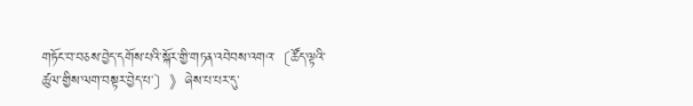གཏོང་བ་བཅས་བྱེད་དགོས་པའི་སྐོར་གྱི་གཏན་འབེབས་འགའ་〔ཚོད་ལྟའི་ཚུལ་གྱིས་ལག་བསྟར་བྱེད་པ་〕》ཞེས་པ་པར་དུ་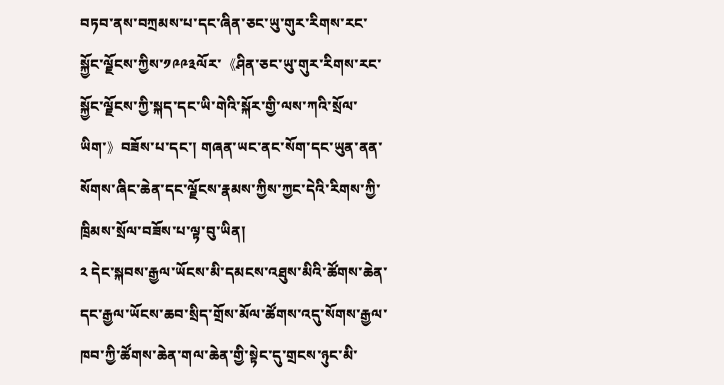བཏབ་ནས་བཀྲམས་པ་དང་ཞིན་ཅང་ཡུ་གུར་རིགས་རང་སྐྱོང་ལྗོངས་ཀྱིས་༡༩༩༣ལོར་《ཤིན་ཅང་ཡུ་གུར་རིགས་རང་སྐྱོང་ལྗོངས་ཀྱི་སྐད་དང་ཡི་གེའི་སྐོར་གྱི་ལས་ཀའི་སྲོལ་ཡིག་》བཟོས་པ་དང་། གཞན་ཡང་ནང་སོག་དང་ཡུན་ནན་སོགས་ཞིང་ཆེན་དང་ལྗོངས་རྣམས་ཀྱིས་ཀྱང་དེའི་རིགས་ཀྱི་ཁྲིམས་སྲོལ་བཟོས་པ་ལྟ་བུ་ཡིན།
༢ དེང་སྐབས་རྒྱལ་ཡོངས་མི་དམངས་འཐུས་མིའི་ཚོགས་ཆེན་དང་རྒྱལ་ཡོངས་ཆབ་སྲིད་གྲོས་མོལ་ཚོགས་འདུ་སོགས་རྒྱལ་ཁབ་ཀྱི་ཚོགས་ཆེན་གལ་ཆེན་གྱི་སྟེང་དུ་གྲངས་ཉུང་མི་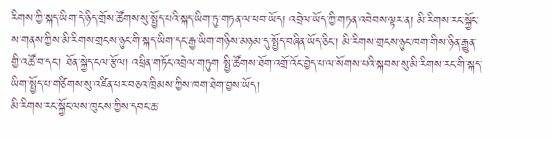རིགས་ཀྱི་སྐད་ཡིག་དེ་ཉིད་གྲོས་ཚོགས་སུ་སྤྱོད་པའི་སྐད་ཡིག་ཏུ་གཏན་ལ་ཕབ་ཡོད། འབྲེལ་ཡོད་ཀྱི་གཏན་འབེབས་ལྟར་ན། མི་རིགས་རང་སྐྱོང་ས་གནས་ཀྱིས་མི་རིགས་གྲངས་ཉུང་གི་སྐད་ཡིག་དང་རྒྱ་ཡིག་གཉིས་མཉམ་དུ་སྤྱོད་བཞིན་ཡོད་ཅིང་། མི་རིགས་གྲངས་ཉུང་ཁག་གིས་ཉིན་རྒྱུན་གྱི་འཚོ་བ་དང་། ཐོན་སྐྱེད་ངལ་རྩོལ། འཕྲིན་གཏོང་འབྲེལ་གཏུག སྤྱི་ཚོགས་ཐོག་འགྲོ་འོང་བྱེད་པ་ལ་སོགས་པའི་སྐབས་སུ་མི་རིགས་རང་གི་སྐད་ཡིག་སྤྱོད་པ་གཙིགས་སུ་འཛིན་པར་བཅའ་ཁྲིམས་ཀྱིས་ཁག་ཐེག་བྱས་ཡོད།
མི་རིགས་རང་སྐྱོང་ལས་ཁུངས་ཀྱིས་དབང་ཆ་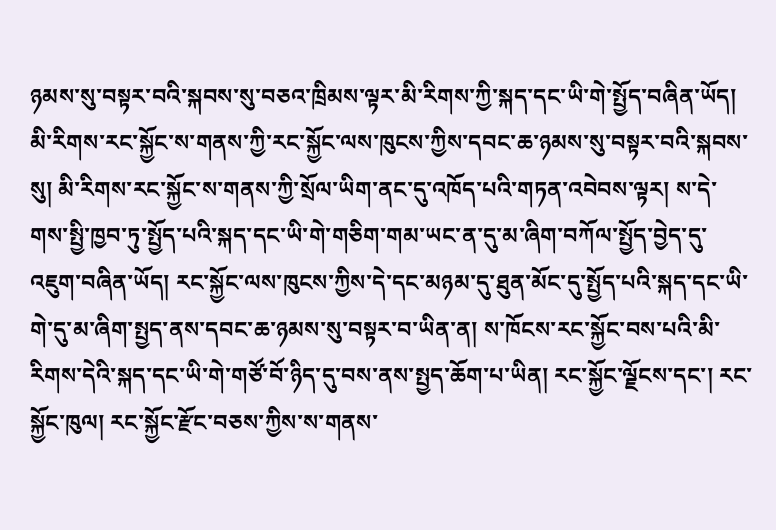ཉམས་སུ་བསྟར་བའི་སྐབས་སུ་བཅའ་ཁྲིམས་ལྟར་མི་རིགས་ཀྱི་སྐད་དང་ཡི་གེ་སྤྱོད་བཞིན་ཡོད། མི་རིགས་རང་སྐྱོང་ས་གནས་ཀྱི་རང་སྐྱོང་ལས་ཁུངས་ཀྱིས་དབང་ཆ་ཉམས་སུ་བསྟར་བའི་སྐབས་སུ། མི་རིགས་རང་སྐྱོང་ས་གནས་ཀྱི་སྲོལ་ཡིག་ནང་དུ་འཁོད་པའི་གཏན་འབེབས་ལྟར། ས་དེ་གས་སྤྱི་ཁྱབ་ཏུ་སྤྱོད་པའི་སྐད་དང་ཡི་གེ་གཅིག་གམ་ཡང་ན་དུ་མ་ཞིག་བཀོལ་སྤྱོད་བྱེད་དུ་འཇུག་བཞིན་ཡོད། རང་སྐྱོང་ལས་ཁུངས་ཀྱིས་དེ་དང་མཉམ་དུ་ཐུན་མོང་དུ་སྤྱོད་པའི་སྐད་དང་ཡི་གེ་དུ་མ་ཞིག་སྤྱད་ནས་དབང་ཆ་ཉམས་སུ་བསྟར་བ་ཡིན་ན། ས་ཁོངས་རང་སྐྱོང་བས་པའི་མི་རིགས་དེའི་སྐད་དང་ཡི་གེ་གཙོ་བོ་ཉིད་དུ་བས་ནས་སྤྱད་ཆོག་པ་ཡིན། རང་སྐྱོང་ལྗོངས་དང་། རང་སྐྱོང་ཁུལ། རང་སྐྱོང་རྫོང་བཅས་ཀྱིས་ས་གནས་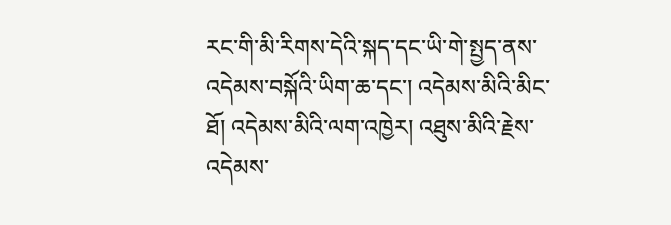རང་གི་མི་རིགས་དེའི་སྐད་དང་ཡི་གེ་སྤྱད་ནས་འདེམས་བསྐོའི་ཡིག་ཆ་དང་། འདེམས་མིའི་མིང་ཐོ། འདེམས་མིའི་ལག་འཁྱེར། འཐུས་མིའི་རྗེས་འདེམས་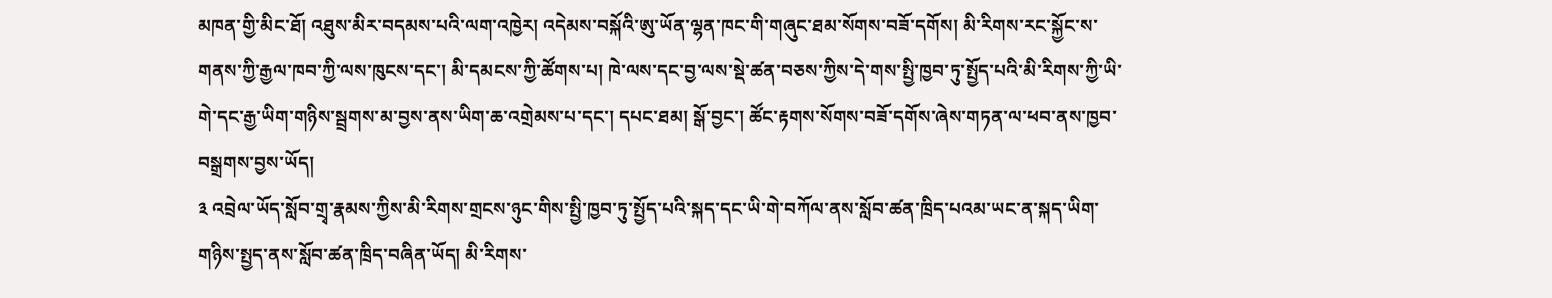མཁན་གྱི་མིང་ཐོ། འཐུས་མིར་བདམས་པའི་ལག་འཁྱེར། འདེམས་བསྐོའི་ཨུ་ཡོན་ལྷན་ཁང་གི་གཞུང་ཐམ་སོགས་བཟོ་དགོས། མི་རིགས་རང་སྐྱོང་ས་གནས་ཀྱི་རྒྱལ་ཁབ་ཀྱི་ལས་ཁུངས་དང་། མི་དམངས་ཀྱི་ཚོགས་པ། ཁེ་ལས་དང་བྱ་ལས་སྡེ་ཚན་བཅས་ཀྱིས་དེ་གས་སྤྱི་ཁྱབ་ཏུ་སྤྱོད་པའི་མི་རིགས་ཀྱི་ཡི་གེ་དང་རྒྱ་ཡིག་གཉིས་སྦྲགས་མ་བྱས་ནས་ཡིག་ཆ་འགྲེམས་པ་དང་། དཔང་ཐམ། སྒོ་བྱང་། ཚོང་རྟགས་སོགས་བཟོ་དགོས་ཞེས་གཏན་ལ་ཕབ་ནས་ཁྱབ་བསྒྲགས་བྱས་ཡོད།
༣ འབྲེལ་ཡོད་སློབ་གྲྭ་རྣམས་ཀྱིས་མི་རིགས་གྲངས་ཉུང་གིས་སྤྱི་ཁྱབ་ཏུ་སྤྱོད་པའི་སྐད་དང་ཡི་གེ་བཀོལ་ནས་སློབ་ཚན་ཁྲིད་པའམ་ཡང་ན་སྐད་ཡིག་གཉིས་སྤྱད་ནས་སློབ་ཚན་ཁྲིད་བཞིན་ཡོད། མི་རིགས་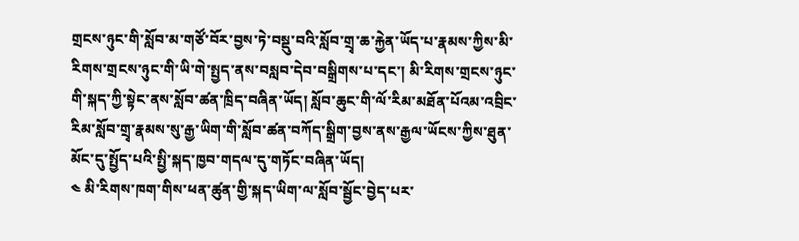གྲངས་ཉུང་གི་སློབ་མ་གཙོ་བོར་བྱས་ཏེ་བསྡུ་བའི་སློབ་གྲྭ་ཆ་རྐྱེན་ཡོད་པ་རྣམས་ཀྱིས་མི་རིགས་གྲངས་ཉུང་གི་ཡི་གེ་སྤྱད་ནས་བསླབ་དེབ་བསྒྲིགས་པ་དང་། མི་རིགས་གྲངས་ཉུང་གི་སྐད་ཀྱི་སྟེང་ནས་སློབ་ཚན་ཁྲིད་བཞིན་ཡོད། སློབ་ཆུང་གི་ལོ་རིམ་མཐོན་པོའམ་འབྲིང་རིམ་སློབ་གྲྭ་རྣམས་སུ་རྒྱ་ཡིག་གི་སློབ་ཚན་བཀོད་སྒྲིག་བྱས་ནས་རྒྱལ་ཡོངས་ཀྱིས་ཐུན་མོང་དུ་སྤྱོད་པའི་སྤྱི་སྐད་ཁྱབ་གདལ་དུ་གཏོང་བཞིན་ཡོད།
༤ མི་རིགས་ཁག་གིས་ཕན་ཚུན་གྱི་སྐད་ཡིག་ལ་སློབ་སྦྱོང་བྱེད་པར་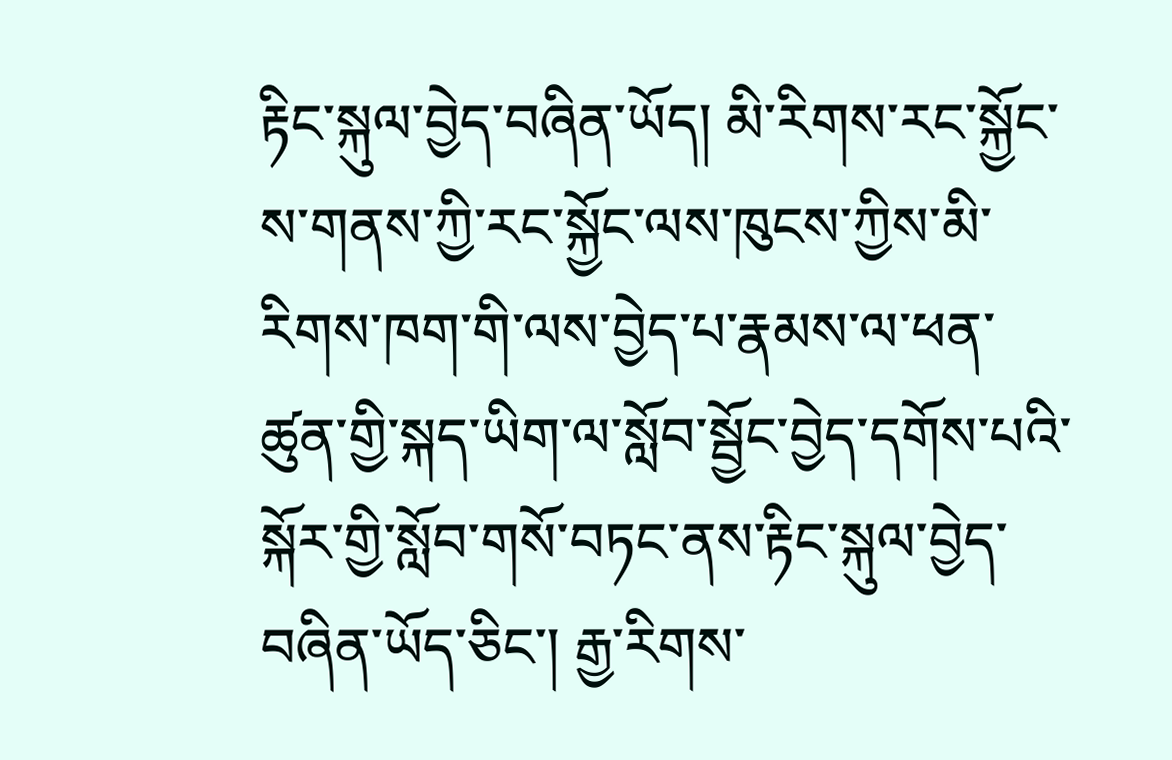རྟིང་སྐུལ་བྱེད་བཞིན་ཡོད། མི་རིགས་རང་སྐྱོང་ས་གནས་ཀྱི་རང་སྐྱོང་ལས་ཁུངས་ཀྱིས་མི་རིགས་ཁག་གི་ལས་བྱེད་པ་རྣམས་ལ་ཕན་ཚུན་གྱི་སྐད་ཡིག་ལ་སློབ་སྦྱོང་བྱེད་དགོས་པའི་སྐོར་གྱི་སློབ་གསོ་བཏང་ནས་རྟིང་སྐུལ་བྱེད་བཞིན་ཡོད་ཅིང་། རྒྱ་རིགས་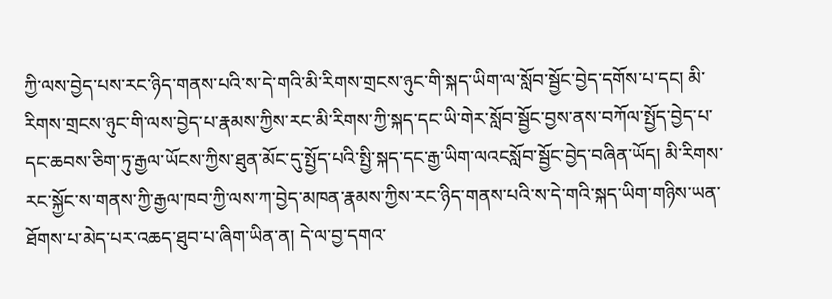ཀྱི་ལས་བྱེད་པས་རང་ཉིད་གནས་པའི་ས་དེ་གའི་མི་རིགས་གྲངས་ཉུང་གི་སྐད་ཡིག་ལ་སློབ་སྦྱོང་བྱེད་དགོས་པ་དང། མི་རིགས་གྲངས་ཉུང་གི་ལས་བྱེད་པ་རྣམས་ཀྱིས་རང་མི་རིགས་ཀྱི་སྐད་དང་ཡི་གེར་སློབ་སྦྱོང་བྱས་ནས་བཀོལ་སྤྱོད་བྱེད་པ་དང་ཆབས་ཅིག་ཏུ་རྒྱལ་ཡོངས་ཀྱིས་ཐུན་མོང་དུ་སྤྱོད་པའི་སྤྱི་སྐད་དང་རྒྱ་ཡིག་ལའངསློབ་སྦྱོང་བྱེད་བཞིན་ཡོད། མི་རིགས་རང་སྐྱོང་ས་གནས་ཀྱི་རྒྱལ་ཁབ་ཀྱི་ལས་ཀ་བྱེད་མཁན་རྣམས་ཀྱིས་རང་ཉིད་གནས་པའི་ས་དེ་གའི་སྐད་ཡིག་གཉིས་ཡན་ཐོགས་པ་མེད་པར་འཆད་ཐུབ་པ་ཞིག་ཡིན་ན། དེ་ལ་བྱ་དགའ་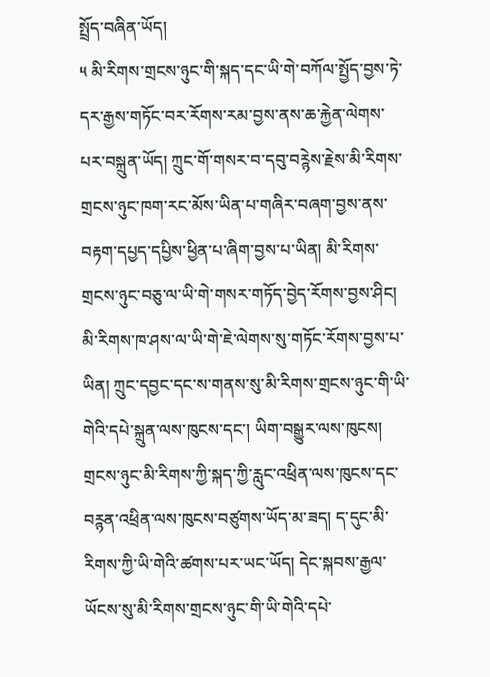སྤྲོད་བཞིན་ཡོད།
༥ མི་རིགས་གྲངས་ཉུང་གི་སྐད་དང་ཡི་གེ་བཀོལ་སྤྱོད་བྱས་ཏེ་དར་རྒྱས་གཏོང་བར་རོགས་རམ་བྱས་ནས་ཆ་རྐྱེན་ལེགས་པར་བསྐྲུན་ཡོད། ཀྲུང་གོ་གསར་བ་དབུ་བཪྙེས་རྗེས་མི་རིགས་གྲངས་ཉུང་ཁག་རང་མོས་ཡིན་པ་གཞིར་བཞག་བྱས་ནས་བརྟག་དཔྱད་དཔྱིས་ཕྱིན་པ་ཞིག་བྱས་པ་ཡིན། མི་རིགས་གྲངས་ཉུང་བཅུ་ལ་ཡི་གེ་གསར་གཏོད་བྱེད་རོགས་བྱས་ཤིང། མི་རིགས་ཁ་ཤས་ལ་ཡི་གེ་ཇེ་ལེགས་སུ་གཏོང་རོགས་བྱས་པ་ཡིན། ཀྲུང་དབྱང་དང་ས་གནས་སུ་མི་རིགས་གྲངས་ཉུང་གི་ཡི་གེའི་དཔེ་སྐྲུན་ལས་ཁུངས་དང་། ཡིག་བསྒྱུར་ལས་ཁུངས། གྲངས་ཉུང་མི་རིགས་ཀྱི་སྐད་ཀྱི་རླུང་འཕྲིན་ལས་ཁུངས་དང་བཪྙན་འཕྲིན་ལས་ཁུངས་བཙུགས་ཡོད་མ་ཟད། ད་དུང་མི་རིགས་ཀྱི་ཡི་གེའི་ཚགས་པར་ཡང་ཡོད། དེང་སྐབས་རྒྱལ་ཡོངས་སུ་མི་རིགས་གྲངས་ཉུང་གི་ཡི་གེའི་དཔེ་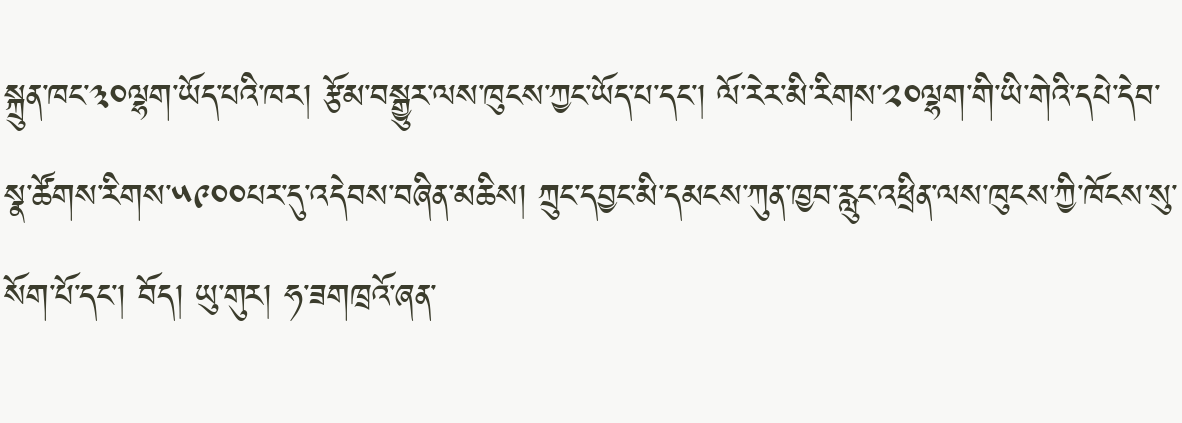སྐྲུན་ཁང་༣༠ལྷག་ཡོད་པའི་ཁར། རྩོམ་བསྒྱུར་ལས་ཁུངས་ཀྱང་ཡོད་པ་དང་། ལོ་རེར་མི་རིགས་༢༠ལྷག་གི་ཡི་གེའི་དཔེ་དེབ་སྣ་ཚོགས་རིགས་༥༩༠༠པར་དུ་འདེབས་བཞིན་མཆིས། ཀྲུང་དབྱང་མི་དམངས་ཀུན་ཁྱབ་རླུང་འཕྲིན་ལས་ཁུངས་ཀྱི་ཁོངས་སུ་སོག་པོ་དང་། བོད། ཡུ་གུར། ཧ་ཟགཁྲའོ་ཞན་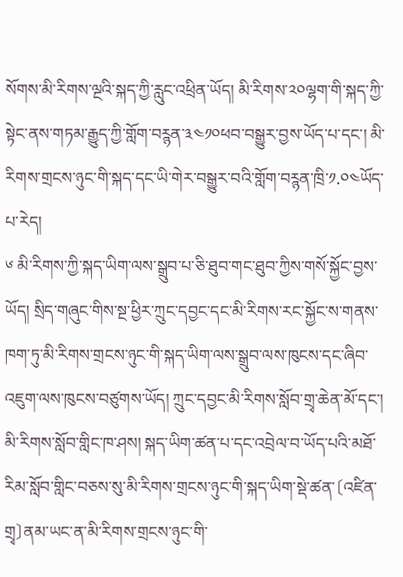སོགས་མི་རིགས་ལྔའི་སྐད་ཀྱི་རླུང་འཕྲིན་ཡོད། མི་རིགས་༢༠ལྷག་གི་སྐད་ཀྱི་སྟེང་ནས་གཏམ་རྒྱུད་ཀྱི་གློག་བཪྙན་༣༤༡༠ཕབ་བསྒྱུར་བྱས་ཡོད་པ་དང་། མི་རིགས་གྲངས་ཉུང་གི་སྐད་དང་ཡི་གེར་བསྒྱུར་བའི་གློག་བཪྙན་ཁྲི་༡.༠༤ཡོད་པ་རེད།
༦ མི་རིགས་ཀྱི་སྐད་ཡིག་ལས་སྒྲུབ་པ་ཅི་ཐུབ་གང་ཐུབ་ཀྱིས་གསོ་སྐྱོང་བྱས་ཡོད། སྲིད་གཞུང་གིས་སྔ་ཕྱིར་ཀྲུང་དབྱང་དང་མི་རིགས་རང་སྐྱོང་ས་གནས་ཁག་ཏུ་མི་རིགས་གྲངས་ཉུང་གི་སྐད་ཡིག་ལས་སྒྲུབ་ལས་ཁུངས་དང་ཞིབ་འཇུག་ལས་ཁུངས་བཙུགས་ཡོད། ཀྲུང་དབྱང་མི་རིགས་སློབ་གྲྭ་ཆེན་མོ་དང་། མི་རིགས་སློབ་གླིང་ཁ་ཤས། སྐད་ཡིག་ཚན་པ་དང་འབྲེལ་བ་ཡོད་པའི་མཐོ་རིམ་སློབ་གླིང་བཅས་སུ་མི་རིགས་གྲངས་ཉུང་གི་སྐད་ཡིག་སྡེ་ཚན་〔འཛིན་གྲྭ〕ནམ་ཡང་ན་མི་རིགས་གྲངས་ཉུང་གི་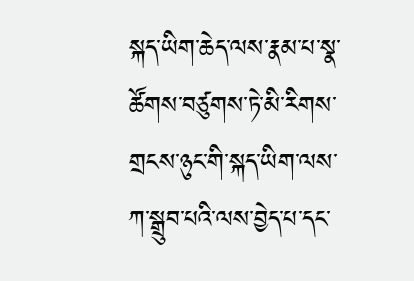སྐད་ཡིག་ཆེད་ལས་རྣམ་པ་སྣ་ཚོགས་བཙུགས་ཏེ་མི་རིགས་གྲངས་ཉུང་གི་སྐད་ཡིག་ལས་ཀ་སྒྲུབ་པའི་ལས་བྱེད་པ་དང་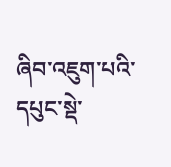ཞིབ་འཇུག་པའི་དཔུང་སྡེ་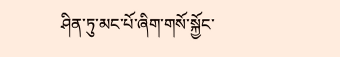ཤིན་ཏུ་མང་པོ་ཞིག་གསོ་སྐྱོང་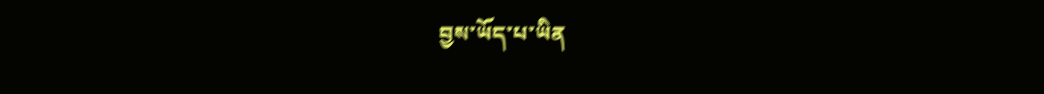བྱས་ཡོད་པ་ཡིན